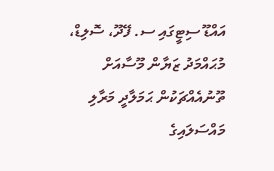އައްޑޫ ސިޓީގައި ސ. ފޭދޫ، ސޮލިޑް، މުޙައްމަދު ޒަޔާން މޫސާއަށް ތޫނުއެއްޗަކުން ޙަމަލާދީ މަރާލި މައްސަލައިގެ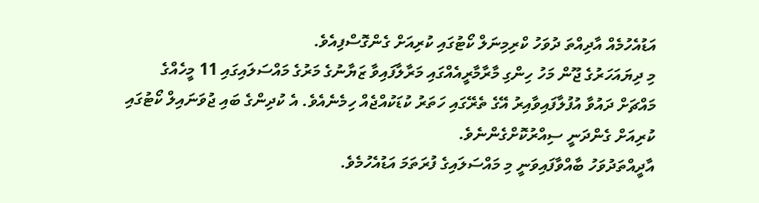އަޑުއެހުމެއް އާދިއްތަ ދުވަހު ކްރިމިނަލް ކޯޓުގައި ކުރިއަށް ގެންގޮސްފިއެވެ.
މި ދިޔައަހަރުގެ ޖޫން މަހު ހިންގި މާރާމާރީއެއްގައި މަރާލާފައިވާ ޒަޔާނުގެ މަރުގެ މައްސަލައިގައި 11 މީހެއްގެ މައްޗަށް ދައުވާ އުފުލާފައިވާއިރު އޭގެ ތެރޭގައި ހަތަރު ކުޑަކުއްޖެއް ހިމެނެއެވެ. އެ ކުދިންގެ ބައި ޖުވަނައިލް ކޯޓުގައި ކުރިއަށް ގެންދަނީ ސިއްރުކޮށްގެންނެވެ.
އާދީއްތަދުވަހު ބާއްވާފައިވަނީ މި މައްސަލައިގެ ފުރަތަމަ އަޑުއެހުމެވެ.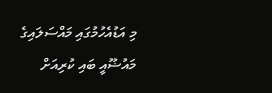މި އަޑުއެހުމުގައި މައްސަލައިގެ މައުޟޫއީ ބައި ކުރިއަށް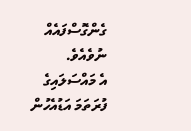ގެންގޮސްފައެއް ނުވެއެވެ.
އެ މައްސަލައިގެ ފުރަތަމަ އަޑުއެހުން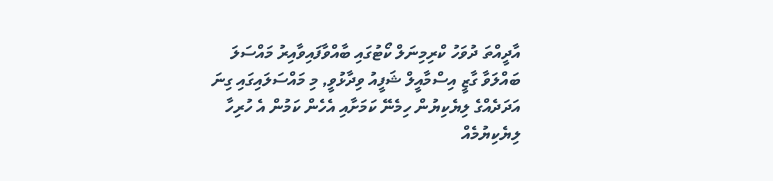އާދީއްތަ ދުވަހު ކްރިމިނަލް ކޯޓުގައި ބާއްވާފައިވާއިރު މައްސަލަ ބައްލަވާ ގާޒީ އިސްމާއީލް ޝަފީއު ވިދާޅުވީ, މި މައްސަލައިގައި ގިނަ އަދަދެއްގެ ލިޔެކިޔުން ހިމެނޭ ކަމަށާއި އެހެން ކަމުން އެ ހުރިހާ ލިޔެކިޔުމެއް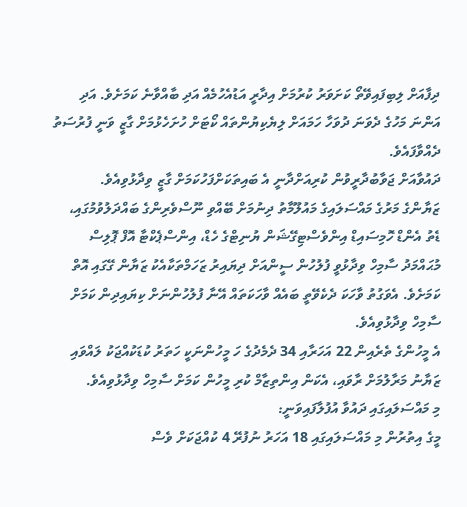ދިފާއަށް ލިބިފައިވޭތޯ ކަށަވަރު ކުރުމަށް އިދާރީ އަޑުއެހުމެއް އަދި ބާއްވާނެ ކަމަށެވެ. އަދި އަންނަ މަހުގެ ދެވަނަ ދުވަހާ ހަމައަށް ލިޔެކިޔުންތައް ކޯޓަށް ހުށަހެޅުމަށް ގާޒީ ވަނީ ފުރުސަތު ދެއްވާފައެވެ.
ދައުވާއަށް ޖަވާބުދާރީވުން ކުރިއަށްދާނީ އެ ބައިތަކަށްފަހުކަމަށް ގާޒީ ވިދާޅުވިއެވެ.
ޒަޔާންގެ މަރުގެ މައްސަލައިގެ މައުލޫމާތު ދިނުމަށް ބޭއްވި ނޫސްވެރިންގެ ބައްދަލުވުމުގައި، ޑެތު އެންޑް ހޮމިސައިޑް އިންވެސްޓިގޭޝަން ޔުނިޓްގެ ހެޑް، އިންސްޕެކްޓާ އޮފް ޕޮލިސް މުޙައްމަދު ސާމިހް ވިދާޅުވީ ފުލުހުން ސީންއަށް ދިޔައިރު ޒަހަމްތަކާއެކު ޒަޔާން ގޭގައި އޮތް ކަމަށެވެ. އެވަގުތު ވާހަކަ ދެކެވޭތީ ބައެއް ވާހަކަތައް އޭނާ ފުލުހުންނަށް ކިޔައިދިން ކަމަށް ސާމިހް ވިދާޅުވިއެވެ.
އެ މީހުންގެ ތެރެއިން 22 އަހަރާއި 34 ދެމެދުގެ ހަ މީހުންނަކީ ހަތަރު ކުޑަކުއްޖަކު ލައްވައި ޒަޔާނު މަރާލުމަށް ރާވައި، އެކަން އިންތިޒާމް ކުރި މީހުން ކަމަށް ސާމިހް ވިދާޅުވިއެވެ.
މި މައްސަލައިގައި ދައުވާ އުފުލާފައިވަނީ:
މީގެ އިތުރުން މި މައްސަލައިގައި 18 އަހަރު ނުފުރޭ 4 ކުއްޖަކަށް ވެސް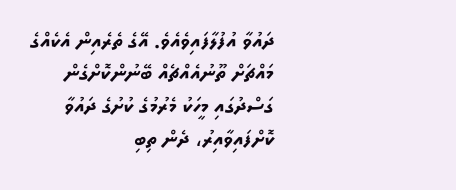ދައުވާ އުފުލާފައިވެއެވެ. އޭގެ ތެރެއިން އެކެއްގެ މައްޗަށް ތޫނުއެއްޗެއް ބޭނުންކޮށްގެން ގަސްދުގައި މީހަކު މެރުމުގެ ކުށުގެ ދައުވާ ކޮށްފައިވާއިރު، ދެން ތިބި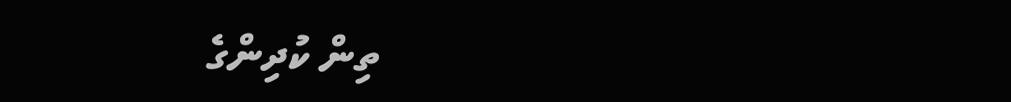ތިން ކުދިންގެ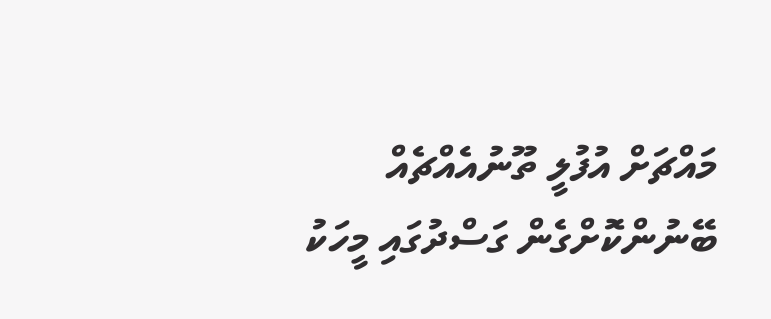މައްޗަށް އުފުލީ ތޫނުއެއްޗެއް ބޭނުންކޮށްގެން ގަސްދުގައި މީހަކު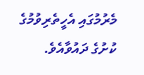މެރުމުގައި އެހީތެރިވުމުގެ ކުށުގެ ދައުވާއެވެ.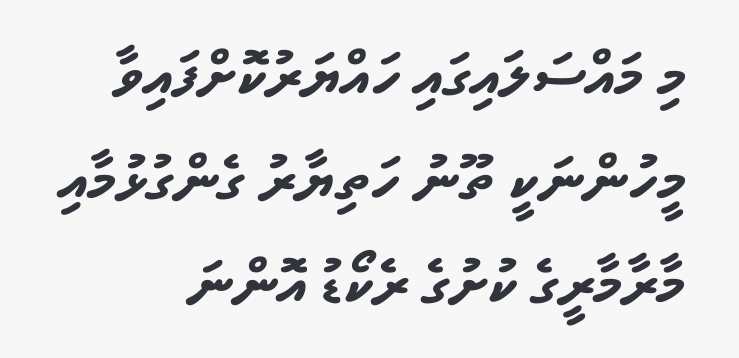މި މައްސަލައިގައި ހައްޔަރުކޮށްފައިވާ މީހުންނަކީ ތޫނު ހަތިޔާރު ގެންގުޅުމާއި މާރާމާރީގެ ކުށުގެ ރެކޯޑު އޮންނަ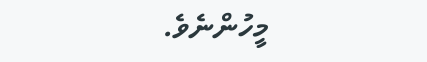މީހުންނެވެ.